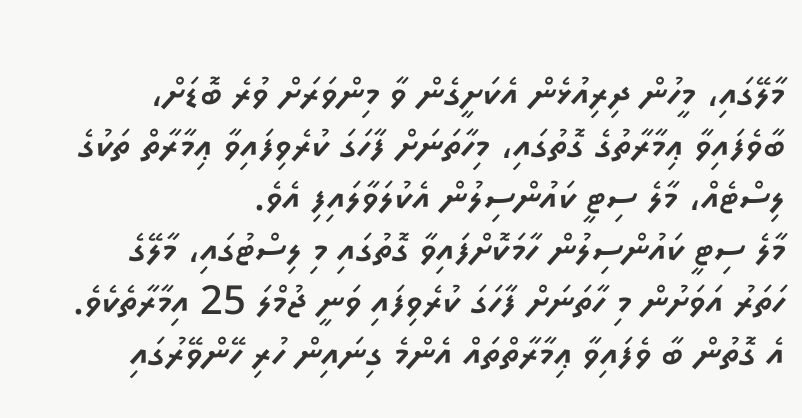މާލޭގައި، މީހުން ދިރިއުޅެން އެކަށީގެން ވާ މިންވަރަށް ވުރެ ބޮޑަށް، ބާވެފައިވާ ޢިމާރާތުގެ ގޮތުގައި، މިހާތަނަށް ފާހަގަ ކުރެވިފައިވާ ޢިމާރާތް ތަކުގެ ލިސްޓެއް، މާލެ ސިޓީ ކައުންސިލުން އެކުލަވާލައިފި އެވެ.
މާލެ ސިޓީ ކައުންސިލުން ހާމަކޮށްފައިވާ ގޮތުގައި މި ލިސްޓުގައި، މާލޭގެ ހަތަރު އަވަށުން މި ހާތަނަށް ފާހަގަ ކުރެވިފައި ވަނީ ޖުމްލަ 25 އިމާރާތެކެވެ. އެ ގޮތުން ބާ ވެފައިވާ ޢިމާރާތްތައް އެންމެ ގިނައިން ހުރި ހޭންވޭރުގައި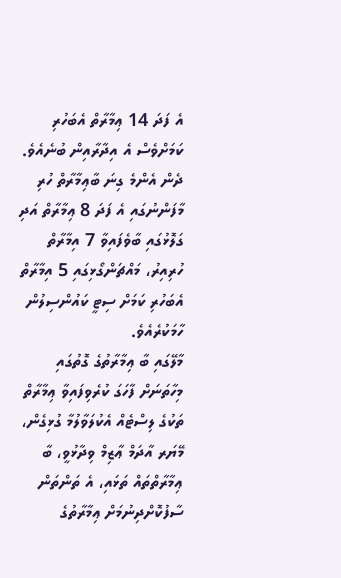އެ ފަދަ 14 ޢިމާރާތް އެބަހުރި ކަމަށްވެސް އެ އިދާރާއިން ބުނެއެވެ.
ދެން އެންމެ ގިނަ ބާޢިމާރާތް ހުރި މާފަންނުގައި އެ ފަދަ 8 ޢިމާރާތް އަދި ގަލޮޅުގައި ބާވެފައިވާ 7 އިމާރާތް ހުރިއިރު، މައްޗަންގޯޅިގައި 5 އިމާރާތް އެބަހުރި ކަމަށް ސިޓީ ކައުންސިލުން ހާމަކުރެއެވެ.
މާލޭގައި ބާ ޢިމާރާތުގެ ގޮތުގައި މިހާތަނަށް ފާހަގަ ކުރެވިފައިވާ ޢިމާރާތް ތަކުގެ ލިސްޓެއް އެކުލަވާލުމާ ގުޅިގެން، މޭޔަރ އާދަމް ޢާޒިމް ވިދާޅުވީ، ބާ ޢިމާރާތްތައް ތަޅައި، އެ ތަންތަން ސާފުކޮށްދިނުމަށް ޢިމާރާތުގެ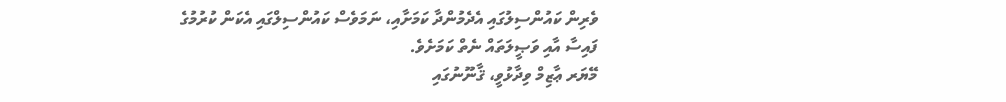ވެރިން ކައުންސިލުގައި އެދެމުންދާ ކަމަށާއި، ނަމަވެސް ކައުންސިލްގައި އެކަން ކުރުމުގެ ފައިސާ އާއި ވަޞީލަތައް ނެތް ކަމަށެވެ.
މޭޔަރ ޢާޒިމް ވިދާޅުވީ، ޤާނޫނުގައި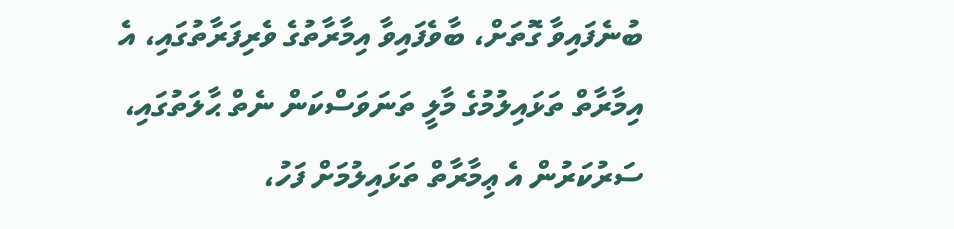ބުނެފައިވާ ގޮތަށް، ބާވެފައިވާ އިމާރާތުގެ ވެރިފަރާތުގައި، އެ އިމާރާތް ތަޅައިލުމުގެ މާލީ ތަނަވަސްކަން ނެތް ޙާލަތުގައި، ސަރުކަރުން އެ ޢިމާރާތް ތަޅައިލުމަށް ފަހު،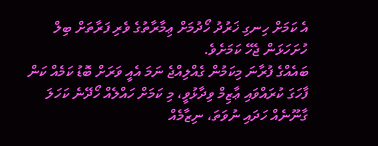އެ ކަމަށް ހިނގި ޚަރުދު ހޯދުމަށް ޢިމާރާތުގެ ވެރި ފަރާތަށް ބިލް ހުށަހަޅަން ޖެހޭ ކަމަށެވެ.
ބައެއްގެ ފުރާނަ މިކަމުން ގެއްލިއްޖެ ނަމަ އެއީ ވަރަށް ބޮޑު ކަމެއް ކަން ފާހަގަ ކުރައްވައި ޢާޒިމް ވިދާޅުވީ، މި ކަމަށް ހައްލެއް ހޯދޭނެ ކަހަލަ ގާނޫނެއް ހަދައި ނުވަތަ، ނިޒާމެއް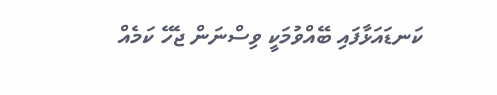ކަނޑައަޅާފައި ބޭއްވުމަކީ ވިސްނަން ޖެހޭ ކަމެއް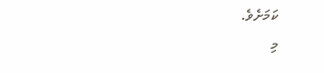ކަމަށެވެ.
މި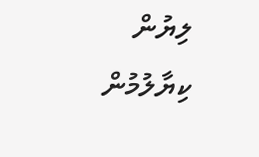ލިޔުން ކިޔާލުމުން